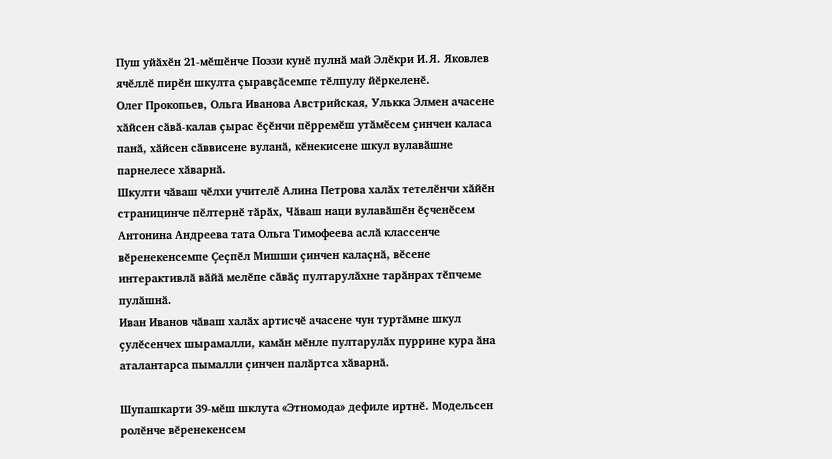Пуш уйӑхӗн 21-мӗшӗнче Поэзи кунӗ пулнӑ май Элӗкри И.Я. Яковлев ячӗллӗ пирӗн шкулта ҫыравҫӑсемпе тӗлпулу йӗркеленӗ.
Олег Прокопьев, Ольга Иванова Австрийская, Улькка Элмен ачасене хӑйсен сӑвӑ-калав ҫырас ӗҫӗнчи пӗрремӗш утӑмӗсем ҫинчен каласа панӑ, хӑйсен сӑввисене вуланӑ, кӗнекисене шкул вулавӑшне парнелесе хӑварнӑ.
Шкулти чӑваш чӗлхи учителӗ Алина Петрова халӑх тетелӗнчи хӑйӗн страницинче пӗлтернӗ тӑрӑх, Чӑваш наци вулавӑшӗн ӗҫченӗсем Антонина Андреева тата Ольга Тимофеева аслӑ классенче вӗренекенсемпе Ҫеҫпӗл Мишши ҫинчен калаҫнӑ, вӗсене интерактивлӑ вӑйӑ мелӗпе сӑвӑҫ пултарулӑхне тарӑнрах тӗпчеме пулӑшнӑ.
Иван Иванов чӑваш халӑх артисчӗ ачасене чун туртӑмне шкул ҫулӗсенчех шырамалли, камӑн мӗнле пултарулӑх пуррине кура ӑна аталантарса пымалли ҫинчен палӑртса хӑварнӑ.

Шупашкарти 39-мӗш шклута «Этномода» дефиле иртнӗ. Модельсен ролӗнче вӗренекенсем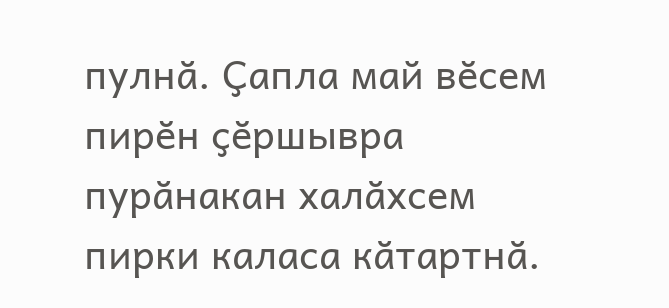пулнӑ. Ҫапла май вӗсем пирӗн ҫӗршывра пурӑнакан халӑхсем пирки каласа кӑтартнӑ.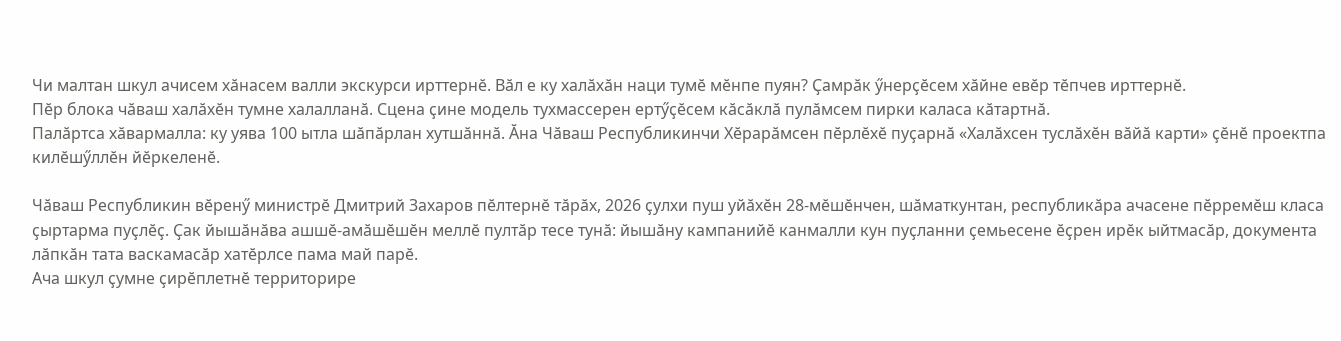Чи малтан шкул ачисем хӑнасем валли экскурси ирттернӗ. Вӑл е ку халӑхӑн наци тумӗ мӗнпе пуян? Ҫамрӑк ӳнерҫӗсем хӑйне евӗр тӗпчев ирттернӗ.
Пӗр блока чӑваш халӑхӗн тумне халалланӑ. Сцена ҫине модель тухмассерен ертӳҫӗсем кӑсӑклӑ пулӑмсем пирки каласа кӑтартнӑ.
Палӑртса хӑвармалла: ку уява 100 ытла шӑпӑрлан хутшӑннӑ. Ӑна Чӑваш Республикинчи Хӗрарӑмсен пӗрлӗхӗ пуҫарнӑ «Халӑхсен туслӑхӗн вӑйӑ карти» ҫӗнӗ проектпа килӗшӳллӗн йӗркеленӗ.

Чӑваш Республикин вӗренӳ министрӗ Дмитрий Захаров пӗлтернӗ тӑрӑх, 2026 ҫулхи пуш уйӑхӗн 28-мӗшӗнчен, шӑматкунтан, республикӑра ачасене пӗрремӗш класа ҫыртарма пуҫлӗҫ. Ҫак йышӑнӑва ашшӗ-амӑшӗшӗн меллӗ пултӑр тесе тунӑ: йышӑну кампанийӗ канмалли кун пуҫланни ҫемьесене ӗҫрен ирӗк ыйтмасӑр, документа лӑпкӑн тата васкамасӑр хатӗрлсе пама май парӗ.
Ача шкул ҫумне ҫирӗплетнӗ территорире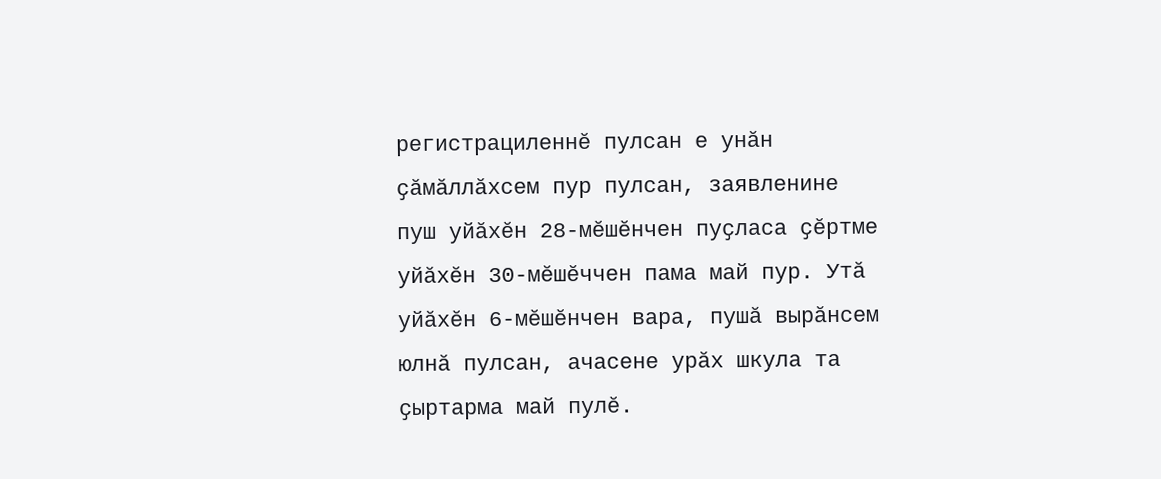регистрациленнӗ пулсан е унӑн ҫӑмӑллӑхсем пур пулсан, заявленине пуш уйӑхӗн 28-мӗшӗнчен пуҫласа ҫӗртме уйӑхӗн 30-мӗшӗччен пама май пур. Утӑ уйӑхӗн 6-мӗшӗнчен вара, пушӑ вырӑнсем юлнӑ пулсан, ачасене урӑх шкула та ҫыртарма май пулӗ.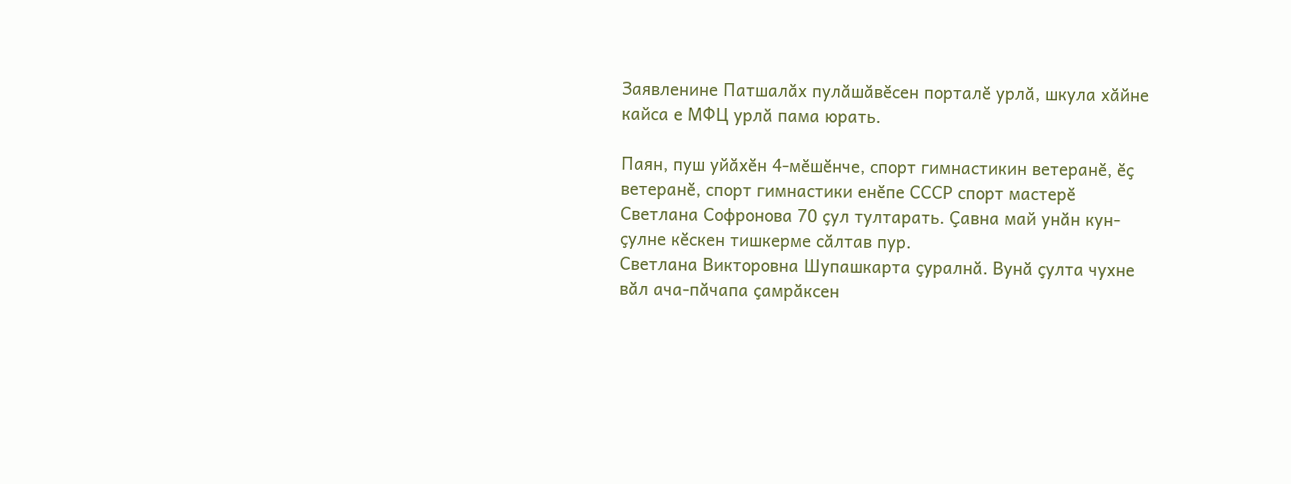Заявленине Патшалӑх пулӑшӑвӗсен порталӗ урлӑ, шкула хӑйне кайса е МФЦ урлӑ пама юрать.

Паян, пуш уйӑхӗн 4-мӗшӗнче, спорт гимнастикин ветеранӗ, ӗҫ ветеранӗ, спорт гимнастики енӗпе СССР спорт мастерӗ Светлана Софронова 70 ҫул тултарать. Ҫавна май унӑн кун-ҫулне кӗскен тишкерме сӑлтав пур.
Светлана Викторовна Шупашкарта ҫуралнӑ. Вунӑ ҫулта чухне вӑл ача-пӑчапа ҫамрӑксен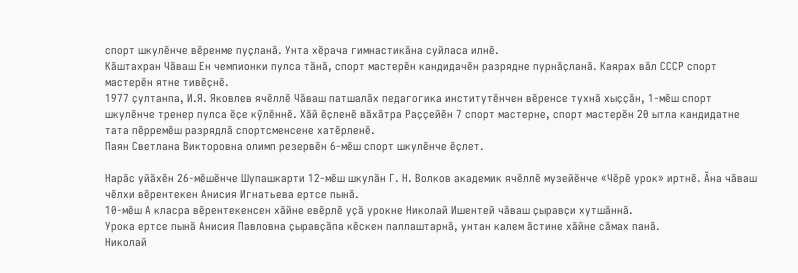спорт шкулӗнче вӗренме пуҫланӑ. Унта хӗрача гимнастикӑна суйласа илнӗ.
Кӑштахран Чӑваш Ен чемпионки пулса тӑнӑ, спорт мастерӗн кандидачӗн разрядне пурнӑҫланӑ. Каярах вӑл СССР спорт мастерӗн ятне тивӗҫнӗ.
1977 ҫултанпа, И.Я. Яковлев ячӗллӗ Чӑваш патшалӑх педагогика институтӗнчен вӗренсе тухнӑ хыҫҫӑн, 1-мӗш спорт шкулӗнче тренер пулса ӗҫе кӳлӗннӗ. Хӑй ӗҫленӗ вӑхӑтра Раҫҫейӗн 7 спорт мастерне, спорт мастерӗн 20 ытла кандидатне тата пӗрремӗш разрядлӑ спортсменсене хатӗрленӗ.
Паян Светлана Викторовна олимп резервӗн 6-мӗш спорт шкулӗнче ӗҫлет.

Нарӑс уйӑхӗн 26-мӗшӗнче Шупашкарти 12-мӗш шкулӑн Г. Н. Волков академик ячӗллӗ музейӗнче «Чӗрӗ урок» иртнӗ. Ӑна чӑваш чӗлхи вӗрентекен Анисия Игнатьева ертсе пынӑ.
10-мӗш А класра вӗрентекенсен хӑйне евӗрлӗ уҫӑ урокне Николай Ишентей чӑваш ҫыравҫи хутшӑннӑ.
Урока ертсе пынӑ Анисия Павловна ҫыравҫӑпа кӗскен паллаштарнӑ, унтан калем ӑстине хӑйне сӑмах панӑ.
Николай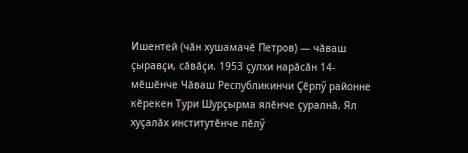Ишентей (чӑн хушамачӗ Петров) — чӑваш ҫыравҫи, сӑвӑҫи. 1953 ҫулхи нарӑсӑн 14-мӗшӗнче Чӑваш Республикинчи Ҫӗрпӳ районне кӗрекен Тури Шурҫырма ялӗнче ҫуралнӑ. Ял хуҫалӑх институтӗнче пӗлӳ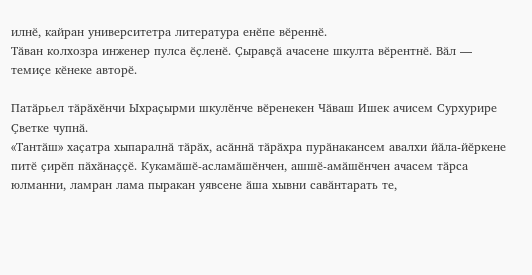илнӗ, кайран университетра литература енӗпе вӗреннӗ.
Тӑван колхозра инженер пулса ӗҫленӗ. Ҫыравҫӑ ачасене шкулта вӗрентнӗ. Вӑл — темиҫе кӗнеке авторӗ.

Патӑрьел тӑрӑхӗнчи Ыхраҫырми шкулӗнче вӗренекен Чӑваш Ишек ачисем Сурхурире Ҫветке чупнӑ.
«Тантӑш» хаҫатра хыпаралнӑ тӑрӑх, асӑннӑ тӑрӑхра пурӑнакансем авалхи йӑла-йӗркене питӗ ҫирӗп пӑхӑнаҫҫӗ. Кукамӑшӗ-асламӑшӗнчен, ашшӗ-амӑшӗнчен ачасем тӑрса юлманни, ламран лама пыракан уявсене ӑша хывни савӑнтарать те,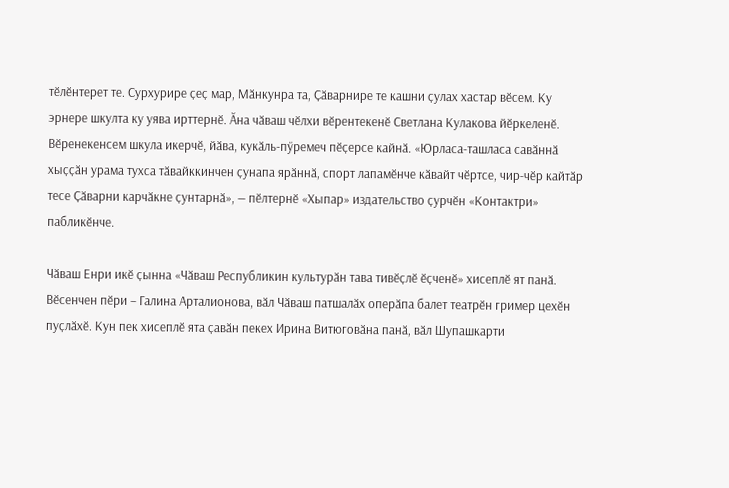тӗлӗнтерет те. Сурхурире ҫеҫ мар, Мӑнкунра та, Ҫӑварнире те кашни ҫулах хастар вӗсем. Ку эрнере шкулта ку уява ирттернӗ. Ӑна чӑваш чӗлхи вӗрентекенӗ Светлана Кулакова йӗркеленӗ.
Вӗренекенсем шкула икерчӗ, йӑва, кукӑль-пӳремеч пӗҫерсе кайнӑ. «Юрласа-ташласа савӑннӑ хыҫҫӑн урама тухса тӑвайккинчен ҫунапа ярӑннӑ, спорт лапамӗнче кӑвайт чӗртсе, чир-чӗр кайтӑр тесе Ҫӑварни карчӑкне ҫунтарнӑ», — пӗлтернӗ «Хыпар» издательство ҫурчӗн «Контактри» пабликӗнче.

Чӑваш Енри икӗ ҫынна «Чӑваш Республикин культурӑн тава тивӗҫлӗ ӗҫченӗ» хисеплӗ ят панӑ.
Вӗсенчен пӗри – Галина Арталионова, вӑл Чӑваш патшалӑх оперӑпа балет театрӗн гример цехӗн пуҫлӑхӗ. Кун пек хисеплӗ ята ҫавӑн пекех Ирина Витюговӑна панӑ, вӑл Шупашкарти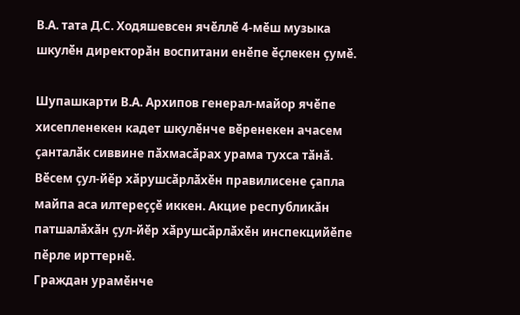В.А. тата Д.С. Ходяшевсен ячӗллӗ 4-мӗш музыка шкулӗн директорӑн воспитани енӗпе ӗҫлекен ҫумӗ.

Шупашкарти В.А. Архипов генерал-майор ячӗпе хисепленекен кадет шкулӗнче вӗренекен ачасем ҫанталӑк сиввине пӑхмасӑрах урама тухса тӑнӑ.
Вӗсем ҫул-йӗр хӑрушсӑрлӑхӗн правилисене ҫапла майпа аса илтереҫҫӗ иккен. Акцие республикӑн патшалӑхӑн ҫул-йӗр хӑрушсӑрлӑхӗн инспекцийӗпе пӗрле ирттернӗ.
Граждан урамӗнче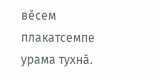вӗсем плакатсемпе урама тухнӑ.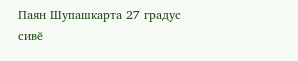Паян Шупашкарта 27 градус сивӗ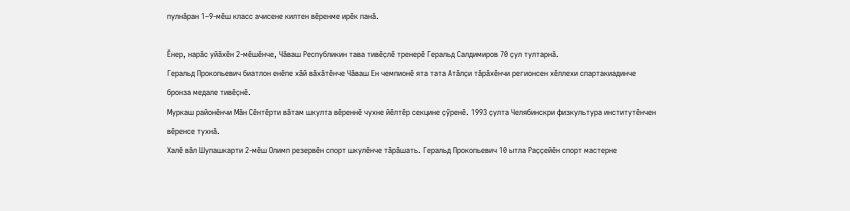пулнӑран 1–9-мӗш класс ачисене килтен вӗренме ирӗк панӑ.

Ӗнер, нарӑс уйӑхӗн 2-мӗшӗнче, Чӑваш Республикин тава тивӗҫлӗ тренерӗ Геральд Салдимиров 70 ҫул тултарнӑ.
Геральд Прокопьевич биатлон енӗпе хӑй вӑхӑтӗнче Чӑваш Ен чемпионӗ ята тата Атӑлҫи тӑрӑхӗнчи регионсен хӗллехи спартакиадинче бронза медале тивӗҫнӗ.
Муркаш районӗнчи Мӑн Сӗнтӗрти вӑтам шкулта вӗреннӗ чухне йӗлтӗр секцине ҫӳренӗ. 1993 ҫулта Челябинскри физкультура институтӗнчен вӗренсе тухнӑ.
Халӗ вӑл Шупашкарти 2-мӗш Олимп резервӗн спорт шкулӗнче тӑрӑшать. Геральд Прокопьевич 10 ытла Раҫҫейӗн спорт мастерне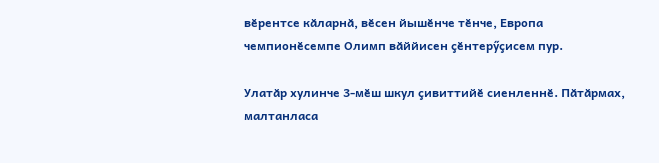вӗрентсе кӑларнӑ, вӗсен йышӗнче тӗнче, Европа чемпионӗсемпе Олимп вӑййисен ҫӗнтерӳҫисем пур.

Улатӑр хулинче 3-мӗш шкул ҫивиттийӗ сиенленнӗ. Пӑтӑрмах, малтанласа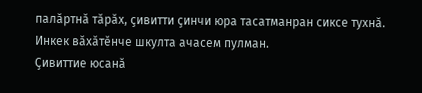палӑртнӑ тӑрӑх, ҫивитти ҫинчи юра тасатманран сиксе тухнӑ. Инкек вӑхӑтӗнче шкулта ачасем пулман.
Ҫивиттие юсанӑ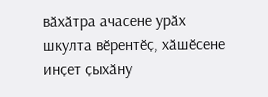вӑхӑтра ачасене урӑх шкулта вӗрентӗҫ, хӑшӗсене инҫет ҫыхӑну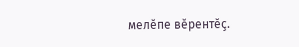мелӗпе вӗрентӗҫ.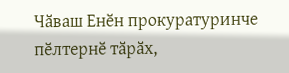Чӑваш Енӗн прокуратуринче пӗлтернӗ тӑрӑх,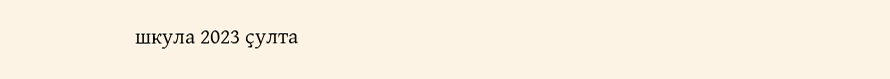шкула 2023 ҫулта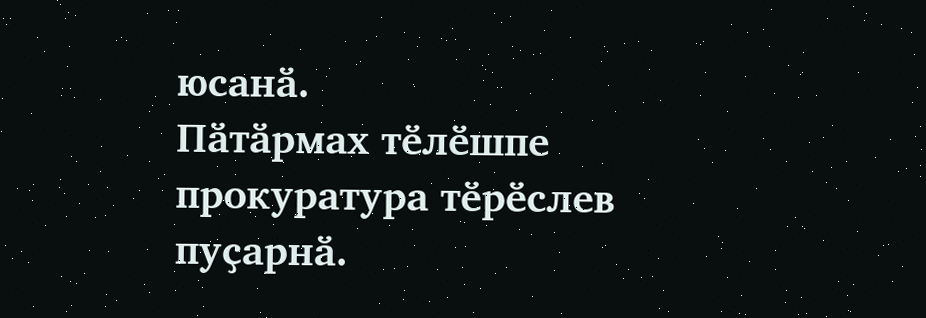юсанӑ.
Пӑтӑрмах тӗлӗшпе прокуратура тӗрӗслев пуҫарнӑ.